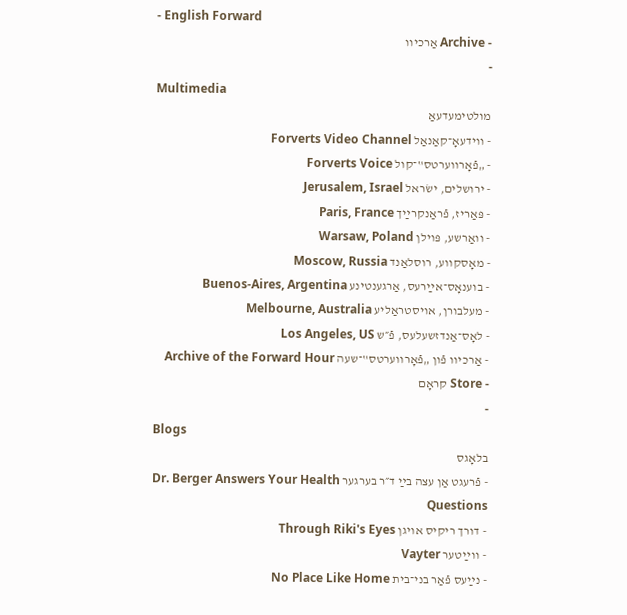- English Forward
- Archive אַרכיוו
-
Multimedia
מולטימעדעאַ
- ווידעאָ־קאַנאַל Forverts Video Channel
- „פֿאָרווערטס‟־קול Forverts Voice
- ירושלים, ישׂראל Jerusalem, Israel
- פּאַריז, פֿראַנקרײַך Paris, France
- וואַרשע, פּוילן Warsaw, Poland
- מאָסקווע, רוסלאַנד Moscow, Russia
- בוענאָס־אײַרעס, אַרגענטינע Buenos-Aires, Argentina
- מעלבורן, אויסטראַליע Melbourne, Australia
- לאָס־אַנדזשעלעס, פֿ״ש Los Angeles, US
- אַרכיוו פֿון „פֿאָרווערטס‟־שעה Archive of the Forward Hour
- Store קראָם
-
Blogs
בלאָגס
- פֿרעגט אַן עצה בײַ ד״ר בערגער Dr. Berger Answers Your Health Questions
- דורך ריקיס אויגן Through Riki's Eyes
- ווײַטער Vayter
- נײַעס פֿאַר בני־בית No Place Like Home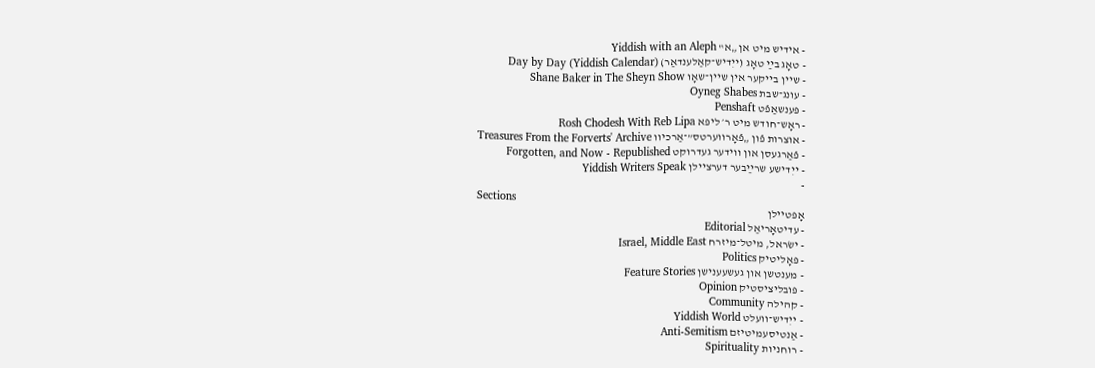- אידיש מיט אן „א‟ Yiddish with an Aleph
- טאָג בײַ טאָג (ייִדיש־קאַלענדאַר) Day by Day (Yiddish Calendar)
- שיין בייקער אין שיין־שאָו Shane Baker in The Sheyn Show
- עונג־שבת Oyneg Shabes
- פּענשאַפֿט Penshaft
- ראָש־חודש מיט ר׳ ליפּא Rosh Chodesh With Reb Lipa
- אוצרות פֿון „פֿאָרווערטס”־אַרכיוו Treasures From the Forverts' Archive
- פֿאַרגעסן און ווידער געדרוקט Forgotten, and Now - Republished
- ייִדישע שרײַבער דערציילן Yiddish Writers Speak
-
Sections
אָפּטיילן
- עדיטאָריאַל Editorial
- ישׂראל, מיטל־מיזרח Israel, Middle East
- פּאָליטיק Politics
- מענטשן און געשעענישן Feature Stories
- פּובליציסטיק Opinion
- קהילה Community
- ייִדיש־וועלט Yiddish World
- אַנטיסעמיטיזם Anti-Semitism
- רוחניות Spirituality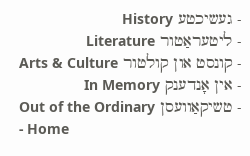- געשיכטע History
- ליטעראַטור Literature
- קונסט און קולטור Arts & Culture
- אין אָנדענק In Memory
- טשיקאַוועסן Out of the Ordinary
- Home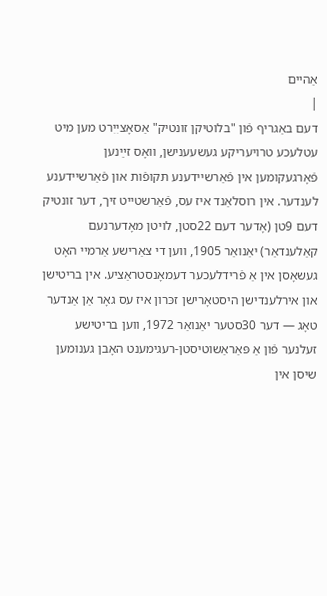אַהיים
|
דעם באַגריף פֿון "בלוטיקן זונטיק" אַסאָציִיִרט מען מיט עטלעכע טרויעריקע געשעענישן, וואָס זײַנען פֿאָרגעקומען אין פֿאַרשיידענע תּקופֿות און פֿאַרשיידענע לענדער. אין רוסלאַנד איז עס, פֿאַרשטייט זיך, דער זונטיק דעם 9טן (אָדער דעם 22סטן, לויטן מאָדערנעם קאַלענדאַר) יאַנואַר 1905, ווען די צאַרישע אַרמיי האָט געשאָסן אין אַ פֿרידלעכער דעמאָנסטראַציע. אין בריטישן און אירלענדישן היסטאָרישן זכּרון איז עס גאָר אַן אַנדער טאָג — דער 30סטער יאַנואַר 1972, ווען בריטישע זעלנער פֿון אַ פּאַראַשוטיסטן-רעגימענט האָבן גענומען שיסן אין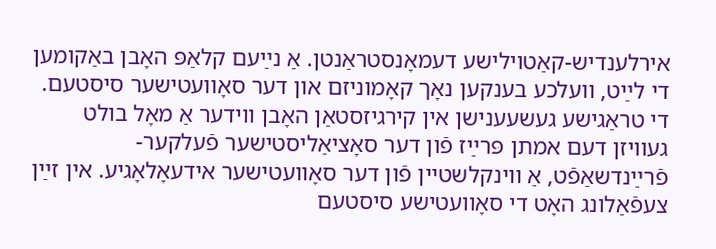אירלענדיש-קאַטוילישע דעמאָנסטראַנטן. אַ נײַעם קלאַפּ האָבן באַקומען די לײַט, וועלכע בענקען נאָך קאָמוניזם און דער סאָוועטישער סיסטעם. די טראַגישע געשעענישן אין קירגיזסטאַן האָבן ווידער אַ מאָל בולט געוויזן דעם אמתן פּרײַז פֿון דער סאָציאַליסטישער פֿעלקער-פֿרײַנדשאַפֿט, אַ ווינקלשטיין פֿון דער סאָוועטישער אידעאָלאָגיע. אין זײַן צעפֿאַלונג האָט די סאָוועטישע סיסטעם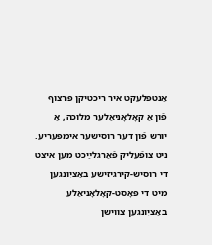אַנטפּלעקט איר ריכטיקן פּרצוף פֿון אַ קאָלאָניאַלער מלוכה, אַ יורש פֿון דער רוסישער אימפּעריע. ניט צופֿעליק פֿאַרגלײַכט מען איצט די רוסיש-קירגיזישע באַציִונגען מיט די פּאָסט-קאָלאָניאַלע באַציִונגען צווישן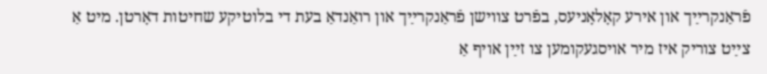פֿראַנקרײַך און אירע קאָלאָניעס, בפֿרט צווישן פֿראַנקרײַך און רואַנדאַ בעת די בלוטיקע שחיטות דאָרטן. מיט אַ צײַט צוריק איז מיר אויסגעקומען צו זײַן אויף אַ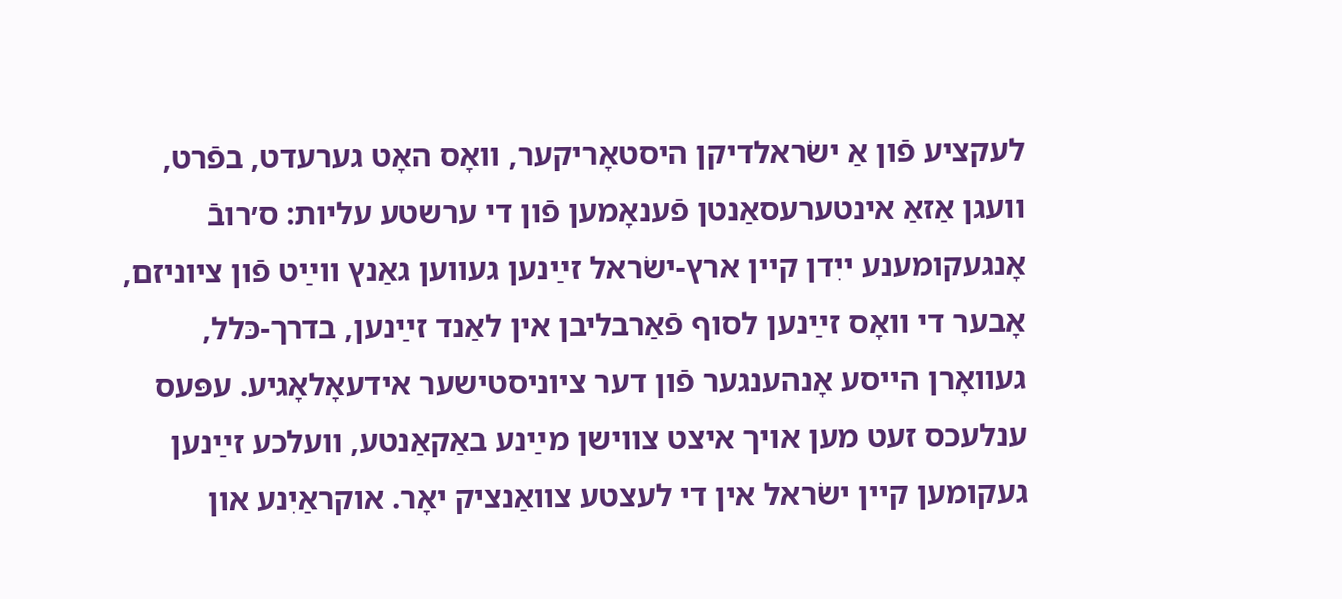לעקציע פֿון אַ ישׂראלדיקן היסטאָריקער, וואָס האָט גערעדט, בפֿרט, וועגן אַזאַ אינטערעסאַנטן פֿענאָמען פֿון די ערשטע עליות: ס׳רובֿ אָנגעקומענע ייִדן קיין ארץ-ישׂראל זײַנען געווען גאַנץ ווײַט פֿון ציוניזם, אָבער די וואָס זײַנען לסוף פֿאַרבליבן אין לאַנד זײַנען, בדרך-כּלל, געוואָרן הייסע אָנהענגער פֿון דער ציוניסטישער אידעאָלאָגיע. עפּעס ענלעכס זעט מען אויך איצט צווישן מײַנע באַקאַנטע, וועלכע זײַנען געקומען קיין ישׂראל אין די לעצטע צוואַנציק יאָר. אוקראַיִנע און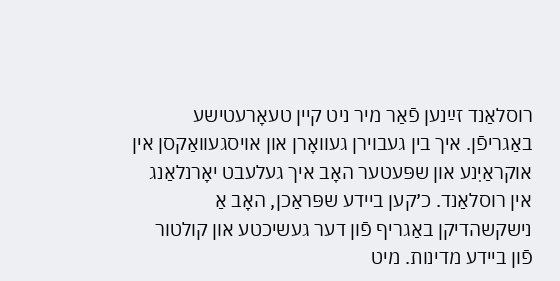רוסלאַנד זײַנען פֿאַר מיר ניט קיין טעאָרעטישע באַגריפֿן. איך בין געבוירן געוואָרן און אויסגעוואַקסן אין אוקראַיִנע און שפּעטער האָב איך געלעבט יאָרנלאַנג אין רוסלאַנד. כ׳קען ביידע שפּראַכן, האָב אַ נישקשהדיקן באַגריף פֿון דער געשיכטע און קולטור פֿון ביידע מדינות. מיט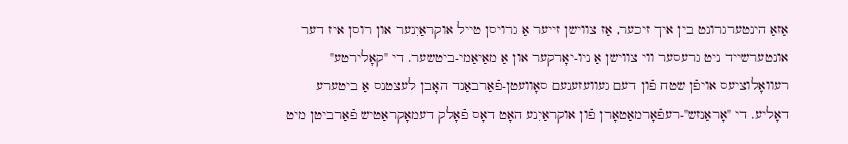אַזאַ הינטערגרונט בין איך זיכער, אַז צווישן זייער אַ גרויסן טייל אוקראַיִנער און רוסן איז דער אונטערשייד ניט גרעסער ווי צווישן אַ ניו-יאָרקער און אַ מאַיאַמי-ביטשער. די "קאָלירטע" רעוואָלוציעס אויפֿן שטח פֿון דעם געוועזענעם סאָוועטן-פֿאַרבאַנד האָבן לעצטנס אַ ביטערע דאָליע. די "אָראַנזש"-רעפֿאָרמאַטאָרן פֿון אוקראַיִנע האָט דאָס פֿאָלק דעמאָקראַטיש פֿאַרביטן מיט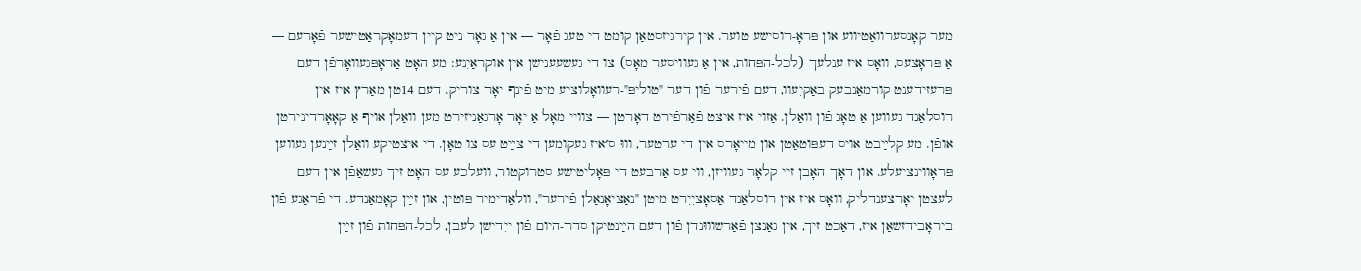מער קאָנסערוואַטיווע און פּראָ-רוסישע טוער. אין קירגיזסטאַן קומט די טעג פֿאָר — אין אַ גאָר ניט קיין דעמאָקראַטישער פֿאָרעם — אַ פּראָצעס, וואָס איז ענלעך (לכל-הפּחות, אין אַ געוויסער מאָס) צו די געשעענישן אין אוקראַיִנע: מע האָט אַראָפּגעוואָרפֿן דעם פּרעזידענט קורמאַנבעק באַקיִעוו, דעם פֿירער פֿון דער "טוליפּ"-רעוואָלוציע מיט פֿינף יאָר צוריק. דעם 14טן מאַרץ איז אין רוסלאַנד געווען אַ טאָג פֿון וואַלן. אַזוי איז איצט פֿאַרפֿירט דאָרטן — צוויי מאָל אַ יאָר אָרגאַניזירט מען וואַלן אויף אַ קאָאָרדינירטן אופֿן. מע קלײַבט אויס דעפּוטאַטן און מייאָרס אין די ערטער, וווּ ס׳איז געקומען די צײַט עס צו טאָן. די איצטיקע וואַלן זײַנען געווען פּראָווינציעלע. און דאָך האָבן זיי קלאָר געוויזן, ווי עס אַרבעט די פּאָליטישע סטרוקטור, וועלכע עס האָט זיך געשאַפֿן אין דעם לעצטן יאָרצענדליק, וואָס איז אין רוסלאַנד אַסאָציִיִרט מיטן "נאַציאָנאַלן פֿירער", וולאַדימיר פּוטין, און זײַן קאָמאַנדע. די פֿראַגע פֿון ביראָבידזשאַן איז, דאַכט זיך, אין גאַנצן פֿאַרשוווּנדן פֿון דעם הײַנטיקן סדר-היום פֿון ייִדישן לעבן, לכל-הפּחות פֿון זײַן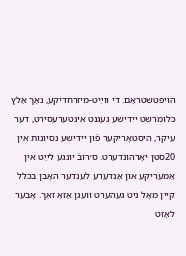הויפּטשטראָם. די ווײַט-מיזרחדיקע, נאָך אַלץ כּלומרשט ייִדישע געגנט אינטערעסירט, דער עיקר, היסטאָריקער פֿון ייִדישע נסיונות אין 20סטן יאָרהונדערט. ס׳רובֿ יונגע לײַט אין אַמעריקע און אַנדערע לענדער האָבן בכלל קיין מאָל ניט געהערט וועגן אַזאַ זאַך. אָבער לאָזט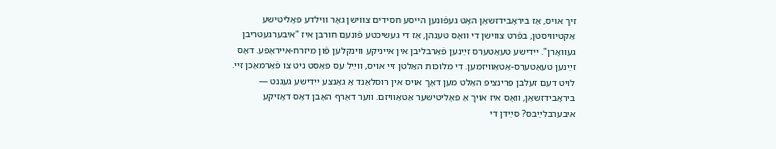זיך אויס, אַז ביראָבידזשאַן האָט געפֿונען הייסע חסידים צווישן גאָר ווילדע פּאָליטישע אַקטיוויסטן, בפֿרט צווישן די וואָס טענהן, אַז די געשיכטע פֿונעם חורבן איז "איבערגעטריבן געוואָרן". ייִדישע טעאַטערס זײַנען פֿאַרבליבן אין אייניקע ווינקלען פֿון מיזרח-אייראָפּע. דאָס זײַנען טעאַטערס-אַטאַוויזמען. די מלוכות האַלטן זיי אויס, ווײַל עס פּאַסט ניט צו פֿאַרמאַכן זיי. לויט דעם זעלבן פּרינציפּ האַלט מען דאָך אויס אין רוסלאַנד אַ גאַנצע ייִדישע געגנט — ביראָבידזשאַן, וואָס איז אויך אַ פּאָליטישער אַטאַוויזם. ווער דאַרף האָבן דאָס דאָזיקע איבערבלײַבס? סײַדן די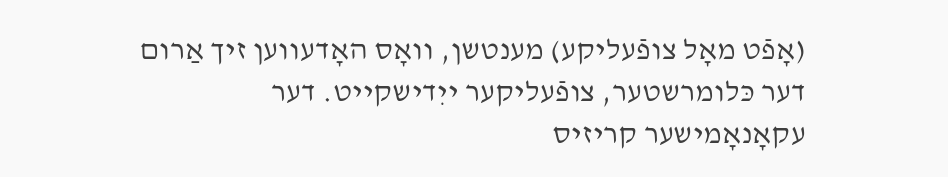(אָפֿט מאָל צופֿעליקע) מענטשן, וואָס האָדעווען זיך אַרום דער כּלומרשטער, צופֿעליקער ייִדישקייט. דער עקאָנאָמישער קריזיס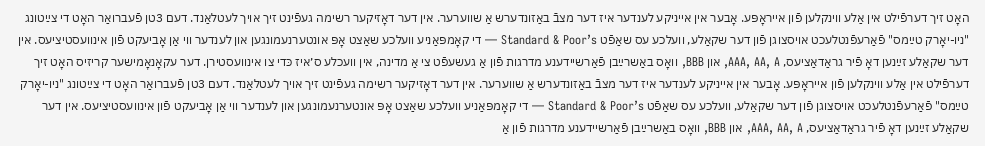האָט זיך דערפֿילט אין אַלע ווינקלען פֿון אייראָפּע. אָבער אין אייניקע לענדער איז דער מצבֿ באַזונדערש אַ שווערער. אין דער דאָזיקער רשימה געפֿינט זיך אויך לעטלאַנד. דעם 3טן פֿעברואַר האָט די צײַטונג "ניו-יאָרק טײַמס" פֿאַרעפֿנטלעכט אויסצוגן פֿון דער שקאַלע, וועלכע עס שאַפֿט Standard & Poor’s — די קאָמפּאַניע וועלכע שאַצט אָפּ אונטערנעמונגען און לענדער ווי אַן אָביעקט פֿון אינוועסטיציעס. אין דער שקאַלע זײַנען דאָ פֿיר גראַדאַציעס, AAA, AA, A, און BBB, וואָס באַשרײַבן פֿאַרשיידענע מדרגות פֿון אַ געשעפֿט צי אַ מדינה, אין וועכלע ס׳איז כּדי צו אינוועסטירן. דער עקאָנאָמישער קריזיס האָט זיך דערפֿילט אין אַלע ווינקלען פֿון אייראָפּע. אָבער אין אייניקע לענדער איז דער מצבֿ באַזונדערש אַ שווערער. אין דער דאָזיקער רשימה געפֿינט זיך אויך לעטלאַנד. דעם 3טן פֿעברואַר האָט די צײַטונג "ניו-יאָרק טײַמס" פֿאַרעפֿנטלעכט אויסצוגן פֿון דער שקאַלע, וועלכע עס שאַפֿט Standard & Poor’s — די קאָמפּאַניע וועלכע שאַצט אָפּ אונטערנעמונגען און לענדער ווי אַן אָביעקט פֿון אינוועסטיציעס. אין דער שקאַלע זײַנען דאָ פֿיר גראַדאַציעס, AAA, AA, A, און BBB, וואָס באַשרײַבן פֿאַרשיידענע מדרגות פֿון אַ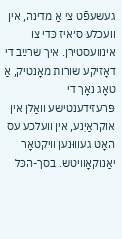געשעפֿט צי אַ מדינה, אין וועכלע ס׳איז כּדי צו אינוועסטירן. איך שרײַב די דאָזיקע שורות מאָנטיק, אַ טאָג נאָך די פּרעזידענטישע וואַלן אין אוקראַיִנע, אין וועלכע עס האָט געוווּנען וויקטאָר יאַנוקאָוויטש. בסך-הכּל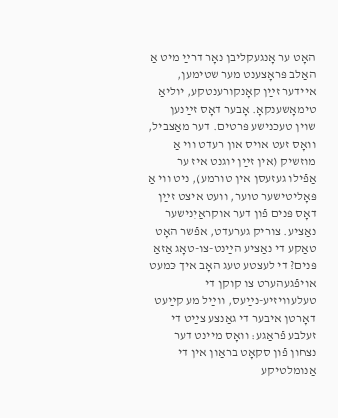האָט ער אָנגעקליבן נאָר דרײַ מיט אַ האַלב פּראָצענט מער שטימען, איידער זײַן קאָנקורענטקע, יוליאַ טימאָשענקאָ. אָבער דאָס זײַנען שוין טעכנישע פּרטים. דער מאַצביל, וואָס זעט אויס און רעדט ווי אַ מוזשיק (אין זײַן יוגנט איז ער אַפֿילו געזעסן אין טורמע), ניט ווי אַ פּאָליטישער טוער, וועט איצט זײַן דאָס פּנים פֿון דער אוקראַיִנישער נאַציע. צוריק גערעדט, אפֿשר האָט טאַקע די נאַציע הײַנט-צו-טאָג אַזאַ פּנים? די לעצטע טעג האָב איך כּמעט אויפֿגעהערט צו קוקן די טעלעוויזיע-נײַעס, ווײַל מע קײַעט דאָרטן איבער די גאַנצע צײַט די זעלבע פֿראַגע: וואָס מיינט דער נצחון פֿון סקאָט בראַון אין די אַנומלטיקע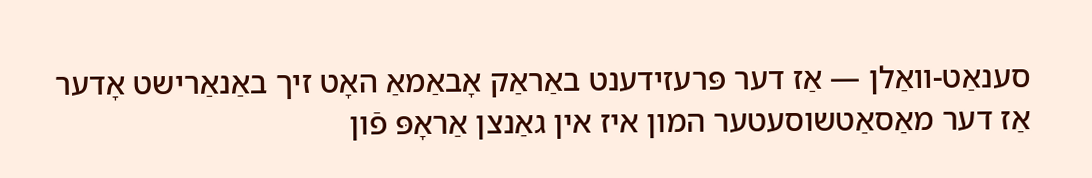סענאַט-וואַלן — אַז דער פּרעזידענט באַראַק אָבאַמאַ האָט זיך באַנאַרישט אָדער אַז דער מאַסאַטשוסעטער המון איז אין גאַנצן אַראָפּ פֿון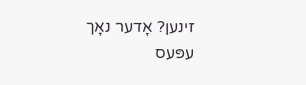זינען? אָדער נאָך עפּעס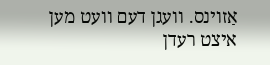אַזוינס. וועגן דעם וועט מען איצט רעדן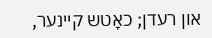און רעדן; כאָטש קיינער,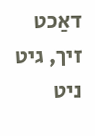דאַכט זיך, גיט ניט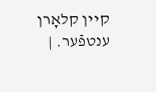קיין קלאָרן ענטפֿער. |